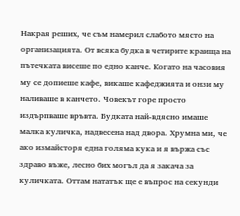Накрая реших, че съм намерил слабото място на организацията. От всяка будка в четирите краища на пътечката висеше по едно канче. Когато на часовия му се допиеше кафе, викаше кафеджията и онзи му наливаше в канчето. Човекът горе просто издърпваше връвта. Будката най-вдясно имаше малка куличка, надвесена над двора. Хрумна ми, че ако измайсторя една голяма кука и я вържа със здраво въже, лесно бих могъл да я закача за куличката. Оттам нататък ще е въпрос на секунди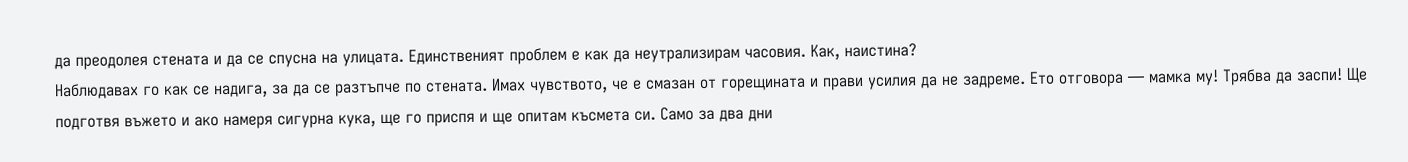да преодолея стената и да се спусна на улицата. Единственият проблем е как да неутрализирам часовия. Как, наистина?
Наблюдавах го как се надига, за да се разтъпче по стената. Имах чувството, че е смазан от горещината и прави усилия да не задреме. Ето отговора — мамка му! Трябва да заспи! Ще подготвя въжето и ако намеря сигурна кука, ще го приспя и ще опитам късмета си. Само за два дни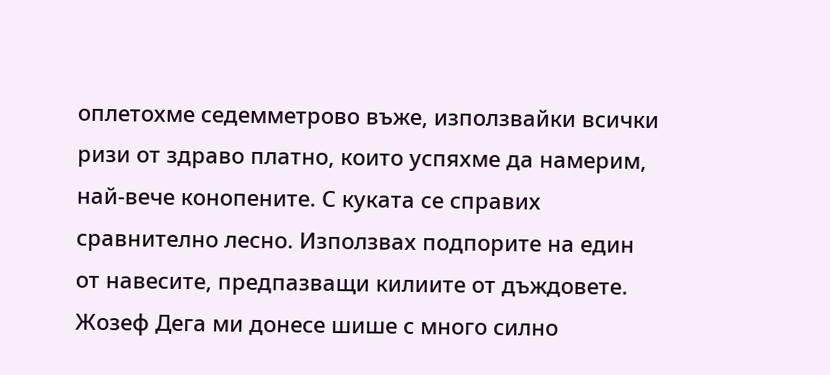оплетохме седемметрово въже, използвайки всички ризи от здраво платно, които успяхме да намерим, най-вече конопените. С куката се справих сравнително лесно. Използвах подпорите на един от навесите, предпазващи килиите от дъждовете. Жозеф Дега ми донесе шише с много силно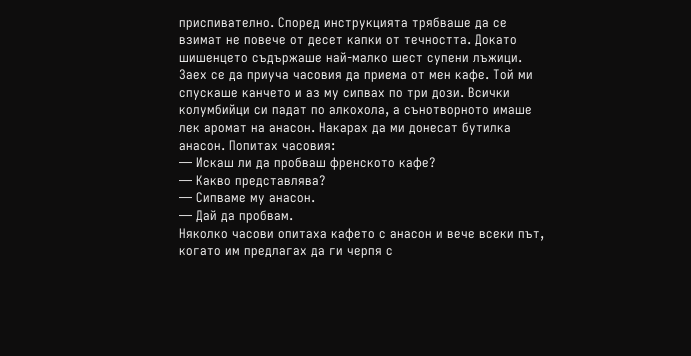приспивателно. Според инструкцията трябваше да се взимат не повече от десет капки от течността. Докато шишенцето съдържаше най-малко шест супени лъжици. Заех се да приуча часовия да приема от мен кафе. Той ми спускаше канчето и аз му сипвах по три дози. Всички колумбийци си падат по алкохола, а сънотворното имаше лек аромат на анасон. Накарах да ми донесат бутилка анасон. Попитах часовия:
— Искаш ли да пробваш френското кафе?
— Какво представлява?
— Сипваме му анасон.
— Дай да пробвам.
Няколко часови опитаха кафето с анасон и вече всеки път, когато им предлагах да ги черпя с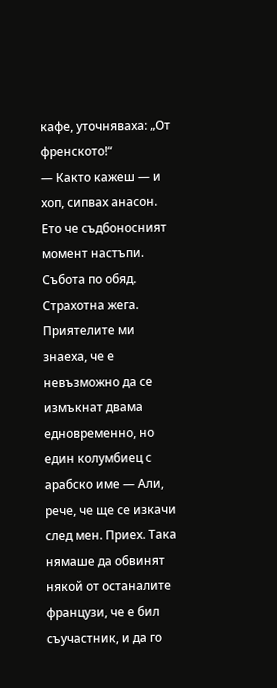кафе, уточняваха: „От френското!“
— Както кажеш — и хоп, сипвах анасон.
Ето че съдбоносният момент настъпи. Събота по обяд. Страхотна жега. Приятелите ми знаеха, че е невъзможно да се измъкнат двама едновременно, но един колумбиец с арабско име — Али, рече, че ще се изкачи след мен. Приех. Така нямаше да обвинят някой от останалите французи, че е бил съучастник, и да го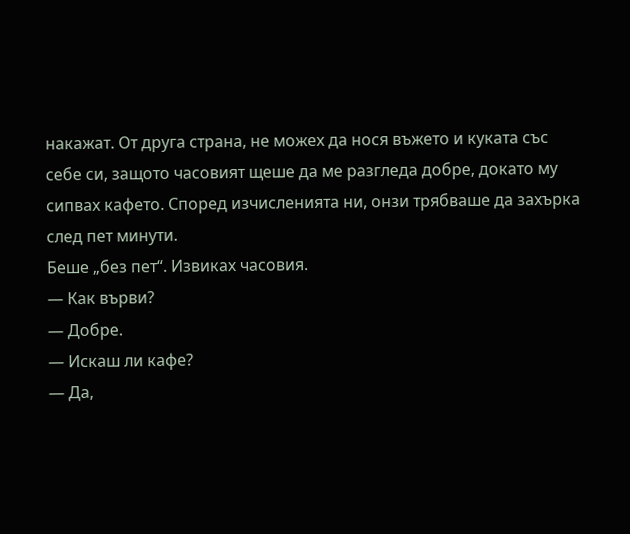накажат. От друга страна, не можех да нося въжето и куката със себе си, защото часовият щеше да ме разгледа добре, докато му сипвах кафето. Според изчисленията ни, онзи трябваше да захърка след пет минути.
Беше „без пет“. Извиках часовия.
— Как върви?
— Добре.
— Искаш ли кафе?
— Да,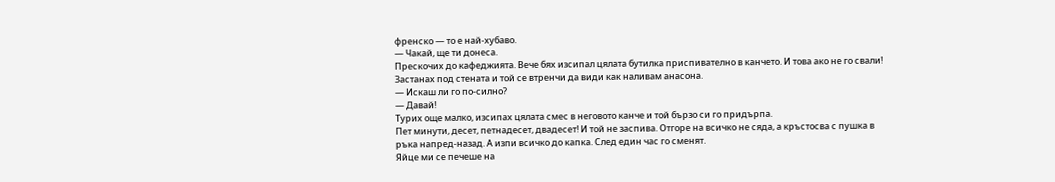френско — то е най-хубаво.
— Чакай, ще ти донеса.
Прескочих до кафеджията. Вече бях изсипал цялата бутилка приспивателно в канчето. И това ако не го свали! Застанах под стената и той се втренчи да види как наливам анасона.
— Искаш ли го по-силно?
— Давай!
Турих още малко, изсипах цялата смес в неговото канче и той бързо си го придърпа.
Пет минути, десет, петнадесет, двадесет! И той не заспива. Отгоре на всичко не сяда, а кръстосва с пушка в ръка напред-назад. А изпи всичко до капка. След един час го сменят.
Яйце ми се печеше на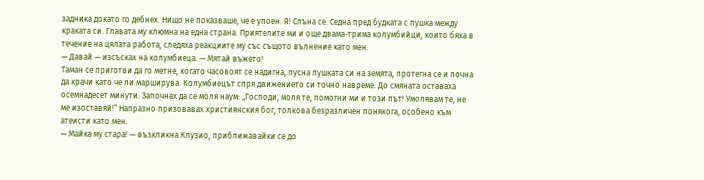задника докато го дебнех. Нищо не показваше, че е упоен. Я! Спъна се. Седна пред будката с пушка между краката си. Главата му клюмна на една страна. Приятелите ми и още двама-трима колумбийци, които бяха в течение на цялата работа, следяха реакциите му със същото вълнение като мен.
— Давай — изсъсках на колумбиеца. — Мятай въжето!
Таман се приготви да го метне, когато часовоят се надигна, пусна пушката си на земята, протегна се и почна да крачи като че ли марширува. Колумбиецът спря движението си точно навреме. До смяната оставаха осемнадесет минути. Започнах да се моля наум: „Господи, моля те, помогни ми и този път! Умолявам те, не ме изоставяй!“ Напразно призовавах християнския бог, толкова безразличен понякога, особено към атеисти като мен.
— Майка му стара! — възкликна Клузио, приближавайки се до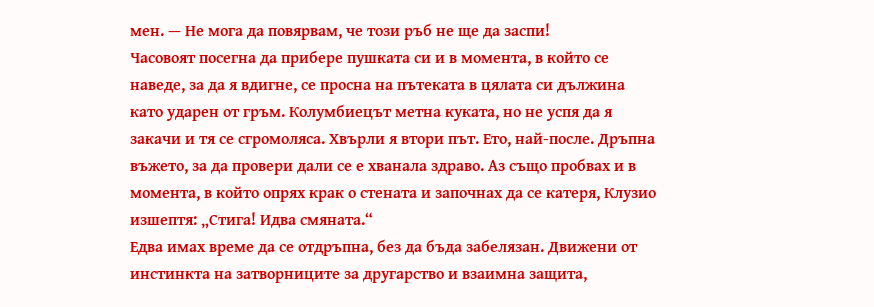мен. — Не мога да повярвам, че този ръб не ще да заспи!
Часовоят посегна да прибере пушката си и в момента, в който се наведе, за да я вдигне, се просна на пътеката в цялата си дължина като ударен от гръм. Колумбиецът метна куката, но не успя да я закачи и тя се сгромоляса. Хвърли я втори път. Ето, най-после. Дръпна въжето, за да провери дали се е хванала здраво. Аз също пробвах и в момента, в който опрях крак о стената и започнах да се катеря, Клузио изшептя: „Стига! Идва смяната.“
Едва имах време да се отдръпна, без да бъда забелязан. Движени от инстинкта на затворниците за другарство и взаимна защита,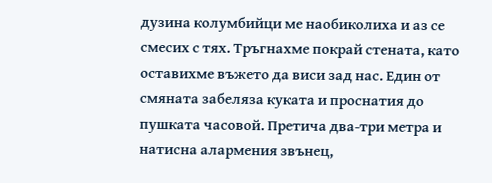дузина колумбийци ме наобиколиха и аз се смесих с тях. Тръгнахме покрай стената, като оставихме въжето да виси зад нас. Един от смяната забеляза куката и проснатия до пушката часовой. Претича два-три метра и натисна алармения звънец,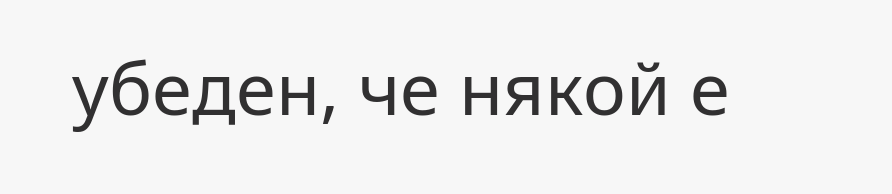убеден, че някой е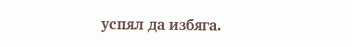успял да избяга.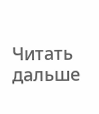Читать дальше